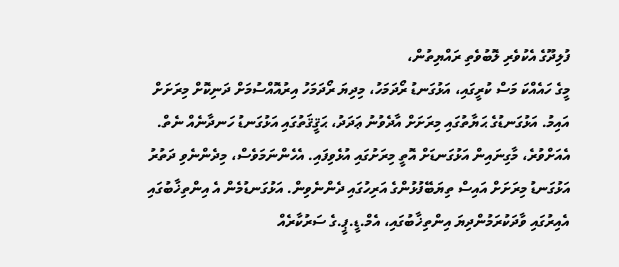ފުލިދޫގެ އެކުވެރި ލޮބުވެތި ރައްޔިތުން،
މީގެ ހައެއްކަ މަސް ކުރީގައި، އަޅުގަނޑު ރޯދަމަހު، މިދިޔަ ރޯދަމަހު އިރުއޮއްސުމަށް ދަނިކޮށް މިރަށަށް އައިމު. އަޅުގަނޑުގެ ޙަޔާތުގައި މިރަށަށް އާދެވުނު ޢަދަދު، ޙަޤީޤަތުގައި އަޅުގަނޑު ހަނދާނެއް ނެތް. އެއަށްވުރެ، މާގިނައިން އަޅުގަނޑަށް އޮތީ މިރަށުގައި އުޅެވިފައި. އެހެންނަމަވެސް، މިދެންނެވި ދަތުރު އަޅުގަނޑު މިރަށަށް އައިސް ތިޔަބޭފުޅުންގެ އަރިހުގައި ދެންނެވިން. އަޅުގަނޑުމެން އެ އިންތިޚާބުގައި އެއިރުގައި ވާދަކުރަމުންދިޔަ އިންތިޚާބުގައި، އެމް.ޑީ.ޕީ.ގެ ސަރުކާރެއް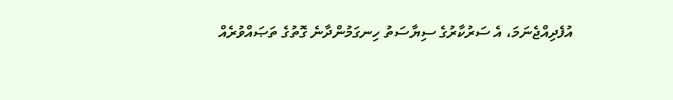އުފެދިއްޖެނަމަ، އެ ސަރުކާރުގެ ސިޔާސަތު ހިނގަމުންދާނެ ގޮތުގެ ތަޞައްވުރެއް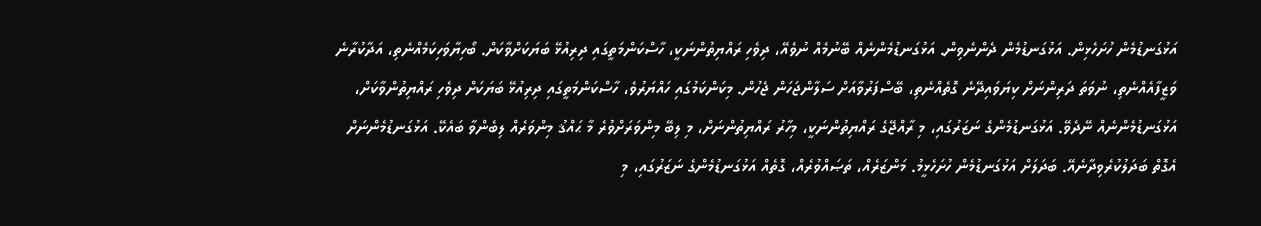އަޅުގަނޑުމެން ހުށަހެޅިން. އަޅުގަނޑުމެން ދެންނެވިން. އަޅުގަނޑުމެންނެއް ބޭނުމެއް ނުވެއޭ، ދިވެހި ރައްޔިތުންނަކީ، ހާސްކަންމަތީގައި ދިރިއުޅޭ ބަޔަކަށްވާކަށް. ބޯހިޔާވަހިކަމެއްނެތި، އަދާކުރާނެ ވަޒީފާއެއްނެތި، ނުވަތަ ދަރިންނަށް ކިޔަވައިދޭނެ ގޮތެއްނެތި، ބޭސްފަރުވާއަށް ސަލާންޖަހަން ޖެހުން. މިކަންކަމުގައި ހައްޔަރުވެ، ހާސްކަންމަތީގައި ދިރިއުޅޭ ބަޔަކަށް ދިވެހި ރައްޔިތުންވާކަށް، އަޅުގަނޑުމެންނެއް ނޭދެވޭ. އަޅުގަނޑުމެންގެ ނަޒަރުގައި، މި ރާއްޖޭގެ ރައްޔިތުންނަކީ، މިހާރު ރައްޔިތުންނަށް، މި ލިބޭ މިންވަރަށްވުރެ މާ ޙައްޤު މިންވަރެއް ލިބެންވާ ބައެކޭ. އަޅުގަނޑުމެންނަށް އެގޮތް ބަދަލުކުރެވިދާނެއޭ. ބަދަލަށް އަޅުގަނޑުމެން ހުށަހެޅީމު. މަންޒަރެއް، ތަޞައްވުރެއް، ގޮތެއް އަޅުގަނޑުމެންގެ ނަޒަރުގައި، މި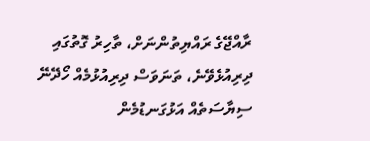ރާއްޖޭގެ ރައްޔިތުންނަށް، ތާހިރު ގޮތުގައި ދިރިއުޅެވޭނެ، ތަނަވަސް ދިރިއުޅުމެއް ހޯދޭނޭ ސިޔާސަތެއް އަޅުގަނޑުމެން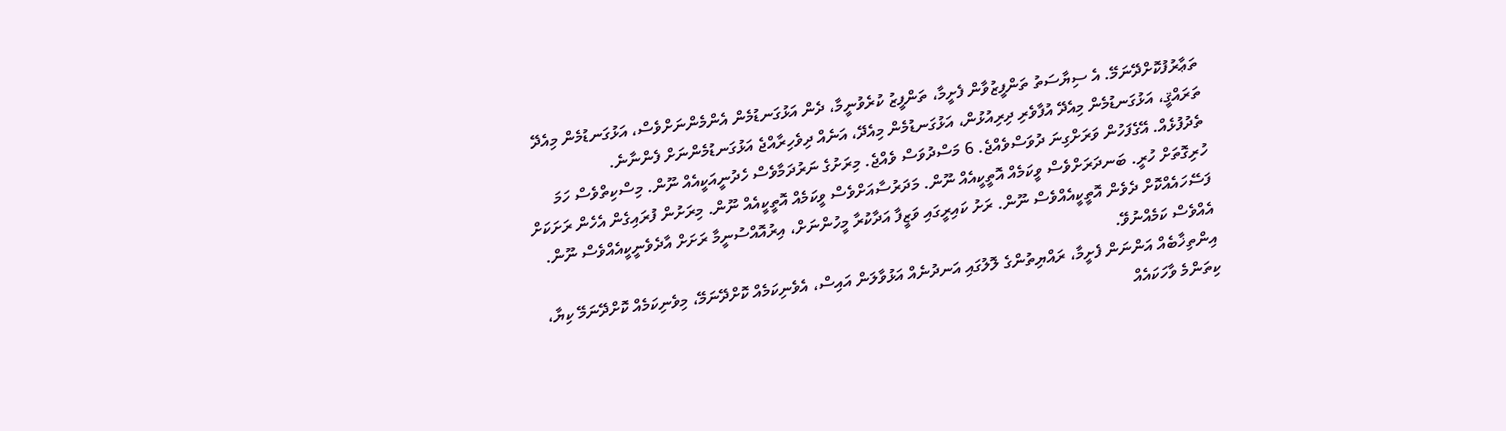ތަޢާރުފުކޮށްދޭނަމޭ. އެ ސިޔާސަތު ތަންފީޒުވާން ފެށީމާ، ތަންފީޒު ކުރެވުނީމާ، ދެން އަޅުގަނޑުމެން އެންމެންނަށްވެސް، އަޅުގަނޑުމެން މިއެދޭ ތަރައްޤީ، އަޅުގަނޑުމެން މިއެދޭ އުފާވެރި ދިރިއުޅުން، އަޅުގަނޑުމެން މިއެދޭ، އަނެއް ދިވެހިރާއްޖެ އަޅުގަނޑުމެންނަށް ފެންނާނެ.
ތެދުފުޅެއް. އޭގެފަހުން ވަރަށްގިނަ ދުވަސްވެއްޖެ. 6 މަސްދުވަސް ވެއްޖެ. މިރަށުގެ ނަރުދަމާވެސް ހެދުނީއަކީއެއް ނޫން. މިސްކިތްވެސް ހަމަ ހުރިގޮތަށް ހުރީ. ބަނދަރަށްވެސް ވީކަމެއް އޮތީކީއެއް ނޫން. މަދަރުސާއަށްވެސް ވީކަމެއް އޮތީކީއެއް ނޫން. މިރަށުން ފުރައިގެން އެހެން ރަށަކަށް ފަސޭހައެއްކޮށް ދެވެން އޮތީކީއެއްވެސް ނޫން. ރަށު ކައިރީގައި ވަޒީފާ އަދާކުރާ މީހުންނަށް، އިރުއޮއްސުނީމާ ރަށަށް އާދެވެނީކީއެއްވެސް ނޫން. އެއްވެސް ކަމެއްނުވޭ.
އިންތިޚާބެއް އަންނަން ފެށީމާ، ރައްޔިތުންގެ ލޮލުގައި އަނދުނެއް އަޅުވާލަން އައިސް، އެވެނިކަމެއް ކޮށްދޭނަމޭ، މިވެނިކަމެއް ކޮށްދޭނަމޭ ކިޔާ، ކިތަންމެ ވާހަކައެއް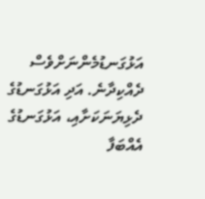އަޅުގަނޑުމެންނަށްވެސް ދެއްކިދާނެ. އަދި އަޅުގަނޑުގެ ދެޅިޔަނަކަށާއި، އަޅުގަނޑުގެ އެއްބަފާ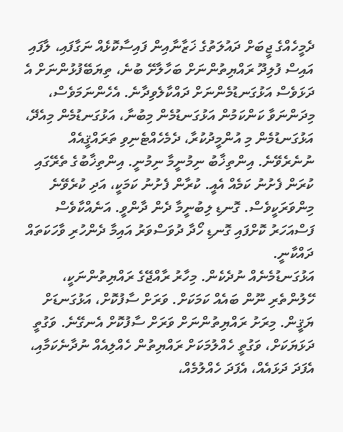ދެމީހެއްގެ ޖީބަށް ދައުލަތުގެ ޚަޒާނާއިން ފައިސާކޮޅެއް ނަގާފައި، ލާފައި އައިސް ފުލިދޫ ރައްޔިތުންނަށް ބަހާލާށޭ ބުނެ، ތިޔަބޭފުޅުންނަށް އެ ދަޅަވެސް އަޅުގަނޑުމެންނަށް ދައްކާލެވިދާނެ. އެހެންނަމަވެސް، މިދަންނަވާ ކަންކަމުން އަޅުގަނޑުމެން މިބުނާ، އަޅުގަނޑުމެން މިއެދޭ، އަޅުގަނޑުމެން މި އުންމީދުކުރާ، ދެމެހެއްޓެނިވި ތަރައްޤީއެއް ނުނެރެވޭނެ. އިންތިޚާބު ނިމުނީމާ ނިމުނީ. އިންތިޚާބުގެ ތެރޭގައި ކުރަން ފެށުނު ކަމެއް އެއީ. ކުރާން ފެށުނު ކަމަކީ، އަދި ކުރެވޭނެ މިންވަރަކީވެސް. ގޮނޑި ލިބުނީމާ ދެން ދާންވީ. އަނެއްކާވެސް ފަސްއަހަރު ކޮށްފައި ގޮނޑި ހޯދާ ދުވަސްވަރު އައިމާ ދެންހުރި ވާހަކަތައް ދައްކާނީ.
އަޅުގަނޑުމެނެއް ނުދެކެން. މިހާރު ރާއްޖޭގެ ރައްޔިތުންނަކީ، ހޭލުންތެރި ނޫން ބައެއް ކަމަކަށް. ވަރަށް ސާފުކޮށް، އަޅުގަނޑަށް ޔަޤީން. މިރަށު ރައްޔިތުންނަށް ވަރަށް ސާފުކޮށް އެނގޭނެ. ވަގުތީ ދަޅަޔަކަށް، ވަގުތީ ހެއްލުމަކަށް ރައްޔިތުން ހެއްލިއެއް ނުދާނެކަމާއި، އެފަދަ ދަޅައެއް، އެފަދަ ހެއްލުމެއް،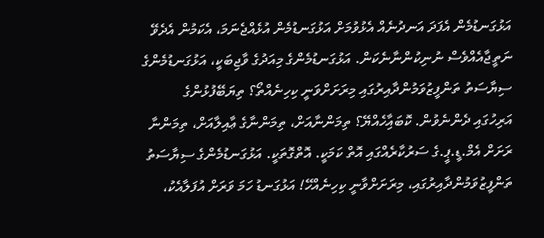އަޅުގަނޑުމެން އެފަދަ އަނދުނެއް އެޅުވުމަށް އަޅުގަނޑުމެން އުޅެއްޖެނަމަ، އެކަމުން އެދެވޭ ނަތީޖާއެއްވެސް ނުނިކުންނާނެކަން. އަޅުގަނޑުމެންގެ މިއަދުގެ ވާޖިބަކީ، އަޅުގަނޑުމެންގެ ސިޔާސަތު ތަންފީޒުވަމުންދާއިރުގައި މިރަށަށްވަނީ ކިހިނެއްތޯ؟ ތިޔަބޭފުޅުންގެ އަރިހުގައި ދެންނެވުން. ކޮބައިާހެއްޔޭ؟ ތިމަންނާއަށް، ތިމަންނާގެ ޢާއިލާއަށް، ތިމަންނާ ރަށަށް އެމް.ޑީ.ޕީ.ގެ ސަރުކާރެއްގައި އޮތް ކަމަކީ. އޮތްގޮތަކީ. އަޅުގަނޑުމެންގެ ސިޔާސަތު ތަންފީޒުވަމުންދާއިރުގައި، މިރަށަށްވާނީ ކިހިނެއްހޭ! އަޅުގަނޑު ހަމަ ވަރަށް އުފަލާއެކު،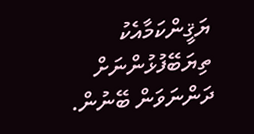ޔަޤީންކަމާއެކު ތިޔަބޭފުޅުންނަށް ދަންނަވަން ބޭނުން.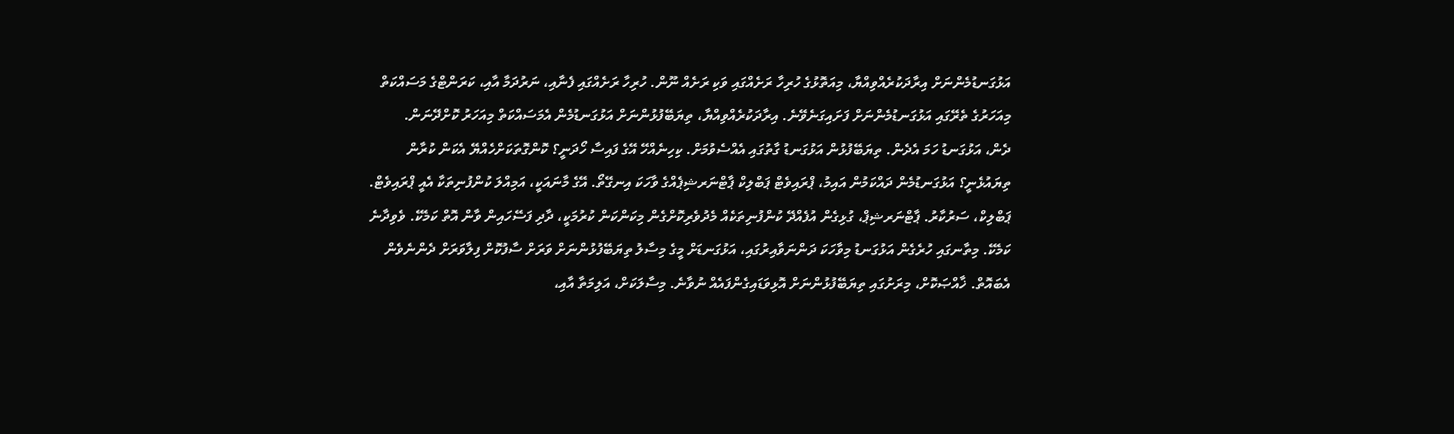އަޅުގަނޑުމެންނަށް އިރާދަކުރެއްވިއްޔާ، މިއަތޮޅުގެ ހުރިހާ ރަށެއްގައި ވަކި ރަށެއް ނޫން. ހުރިހާ ރަށެއްގައި ފެނާއި، ނަރުދަމާ އާއި، ކަރަންޓްގެ މަސައްކަތް މިއަހަރުގެ ތެރޭގައި އަޅުގަނޑުމެންނަށް ފަށައިގަނެވޭނެ. އިރާދަކުރެއްވިއްޔާ، ތިޔަބޭފުޅުންނަށް އަޅުގަނޑުމެން އެމަސައްކަތް މިއަހަރު ކޮށްދޭނަން.
ދެން، އަޅުގަނޑު ހަމަ އެދެން. ތިޔަބޭފުޅުން އަޅުގަނޑު ގާތުގައި އެއްސެވުމަށް. ކިހިނެއްހޭ އޭގެ ފައިސާ ހޯދަނީ؟ ކޮންގޮތަކަށްހެއްޔޭ އެކަން ކުރާން ތިޔައުޅެނީ؟ އަޅުގަނޑުމެން ދައްކަމުން އައިމު، ޕްރައިވެޓް ޕަބްލިކް ޕާޓްނަރޝިޕެއްގެ ވާހަކަ އިނގޭތޯ. އޭގެ މާނައަކީ، އަމިއްލަ ކުންފުނިތަކާ އެއީ ޕްރައިވެޓް. ޕަބްލިކް، ސަރުކާރު. ޕާޓްނަރޝިޕް، ގުޅިގެން އުފެއްދޭ ކުންފުނިތަކެއް މެދުވެރިކޮށްގެން މިކަންކަން ކުރުމަކީ، ދާދި ފަސޭހައިން ވާން އޮތް ކަމެކޭ. ވެވިދާނެ ކަމެކޭ. މިތާނގައި ހުރެގެން އަޅުގަނޑު މިވާހަކަ ދަންނަވާއިރުގައި، އަޅުގަނޑަށް މީގެ މިސާލު ތިޔަބޭފުޅުންނަށް ވަރަށް ސާފުކޮށް ފިލާވަރަށް ދެންނެވެން އެބައޮތް. ޚާއްޞަކޮށް، މިރަށުގައި ތިޔަބޭފުޅުންނަށް އޮޅިވަޑައިގެންފައެއް ނުވާނެ. މިސާލަކަށް، އަލިމަތާ އާއި،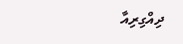ދިއްގިރިއާ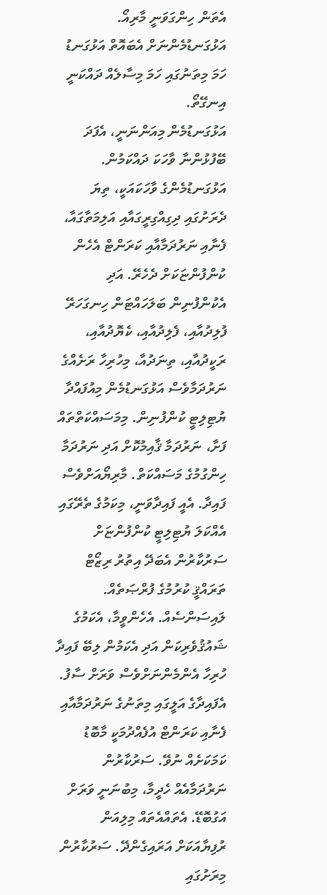އެތަން ހިންގަވަނީ މާރިއޯ. އަޅުގަނޑުމެންނަށް އެބައޮތް އަޅުގަނޑު ހަމަ މިތަނުގައި ހަމަ މިސާލެއް ދައްކަނީ އިނގޭތޯ.
އަޅުގަނޑުމެން މިއަންނަނީ، އެފަދަ ބޭފުޅުންނާ ވާހަކަ ދައްކަމުން. އަޅުގަނޑުމެންގެ ވާހަކައަކީ، ތިޔަ ދެރަށުގައި ދިގިއްގިރީގައާއި އަލިމަތާގައާ، ފެނާއި ނަރުދަމާއާއި ކަރަންޓް އެހެން ކުންފުންޏަކަށް ދެހެރޭ. އަދި އެކުންފުނިން ބަލަހައްޓަން ހިނގަހަރޭ ފުލިދުއާއި، ފެލިދުއާއި، ކެޔޮދުއާއި، ރަކީދުއާއި، ތިނަދުއާ، މިހުރިހާ ރަށެއްގެ ނަރުދަމާވެސް އަޅުގަނޑުމެން މިއުފައްދާ ޔުޓިލިޓީ ކުންފުނިން. މިމަސައްކަތްތައް ފަށާ، ނަރުދަމާ ޤާއިމުކޮށް އަދި ނަރުދަމާ ހިންގުމުގެ މަސައްކަތް. މާރިޔޯއަށްވެސް ފައިދާ. އެއީ ފައިދާވަނީ، މިކަމުގެ ތެރޭގައި އެއްކަލަ ޔުޓިލިޓީ ކުންފުންޏަށް ސަރުކާރުން އެބަދޭ އިތުރު ރިޒޯޓް ތަރައްޤީ ކުރުމުގެ ފުރްޞަތެއް. ލައިސަންސެއް. އެހެންވީމާ، އެކަމުގެ ޝައުޤުވެރިކަން އަދި އެކަމުން ލިބޭ ފައިދާ ހުރިހާ އެންމެންނަށްވެސް ވަރަށް ސާފު. އެފައިދާގެ އަލީގައި މިތަނުގެ ނަރުދަމާއާއި ފެނާއި ކަރަންޓް އުފެއްދުމަކީ މާބޮޑު ކަމަކަށެއް ނުވޭ. ސަރުކާރުން ނަރުދަމާއެއް ހެދީމާ، މިބުނަނީ ވަރަށް އަގުބޮޑޭ. އެތައްއެތައް މިލިއަން ރުފިޔާއަކަށް އަރައިގެންދޭ. ސަރުކާރުން މިރަށުގައި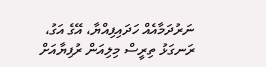ނަރުދަމާއެއް ހަދައިފިއްޔާ، އޭގެ އަގު، ރަނގަޅު ތިރީސް މިލިއަން ރުފިޔާއަށް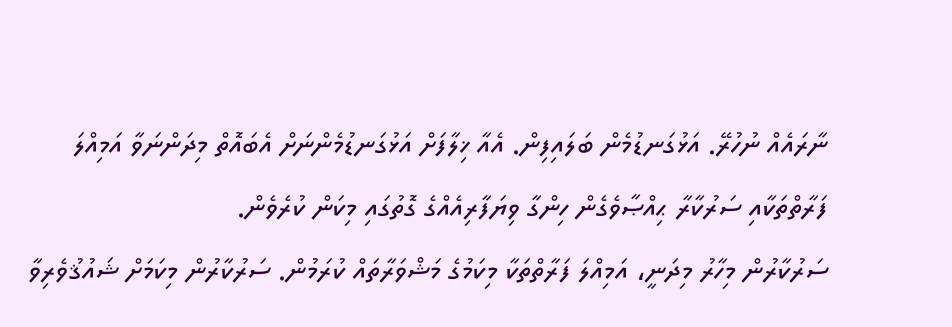ނާރައެއް ނުހުރޭ. އަޅުގަނޑުމެން ބަލައިފިން. އެއާ ޚިލާފަށް އަޅުގަނޑުމެންނަށް އެބައޮތް މިދަންނަވާ އަމިއްލަ ފަރާތްތަކާއި ސަރުކާރާ ޙިއްޞާވެގެން ހިންގާ ވިޔަފާރިއެއްގެ ގޮތުގައި މިކަން ކުރެވެން.
ސަރުކާރުން މިހާރު މިދަނީ، އަމިއްލަ ފަރާތްތަކާ މިކަމުގެ މަޝްވަރާތައް ކުރަމުން. ސަރުކާރުން މިކަމަށް ޝައުޤުވެރިވާ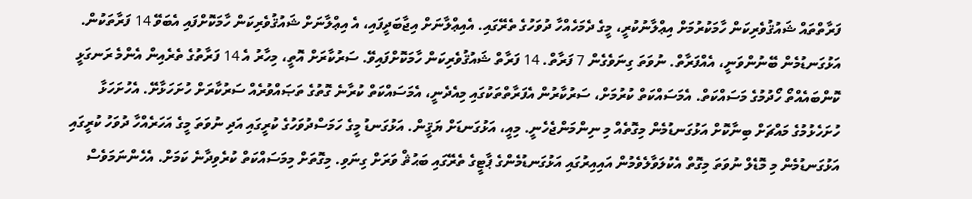ފަރާތްތައް ޝައުޤުވެރިކަން ހާމަކުރުމަށް އިޢްލާނުކުރީ، މީގެ ދެމަހެއްހާ ދުވަހުގެ ތެރޭގައި. އެއިޢްލާނަށް އިޖާބަދީފައި، އެ އިޢްލާނަށް ޝައުޤުވެރިކަން ހާމަކޮށްފައި އެބަވޭ 14 ފަރާތަކުން. އަޅުގަނޑުމެން ބޭނުންވަނީ، އެއްފަރާތް. ނުވަތަ ގިނަވެގެން 7 ފަރާތް. 14 ފަރާތް ޝައުޤުވެރިކަން ހާމަކޮށްފައިވޭ. ސަރުކާރަށް އޮތީ، މިހާރު އެ 14 ފަރާތުގެ ތެރެއިން އެންމެ ރަނގަޅީ ކޮންބައެއްތޯ ހޯދުމުގެ މަސައްކަތް. އެމަސައްކަތް ކުރުމަށް، ސަރުކާރުން އެފަރާތްތަކުގައި މިއެދެނީ، އެމަސައްކަތް ކުރާނެ ގޮތުގެ ތަޞައްވުރެއް ސަރުކާރަށް ހުށަހަޅާށޭ. އެހުށަހަޅާ ހުށަހެޅުމުގެ މައްޗަށް ބިނާކޮށް އަޅުގަނޑުމެން މިގޮތެއް މި ނިންމަންޖެހެނީ. މިއީ، އަޅުގަނޑަށް ޔަޤީން. އަޅުގަނޑު މީގެ ހަމަސްދުވަހުގެ ކުރީގައި އަދި ނުވަތަ މީގެ އަހަރެއްހާ ދުވަހު ކުރީގައި އަޅުގަނޑުމެން މި މޮޑެލް ނުވަތަ މިގޮތް އެކުލަވާލެވެމުން އައިއިރުގައި އަޅުގަނޑުމެންގެ ޕާޓީގެ ތެރޭގައި ބަޙުޘް ވަރަށް ގިނަވި. މިގޮތަށް މިމަސައްކަތް ކުރެވިދާނެ ކަމަށް. އެހެންނަމަވެސް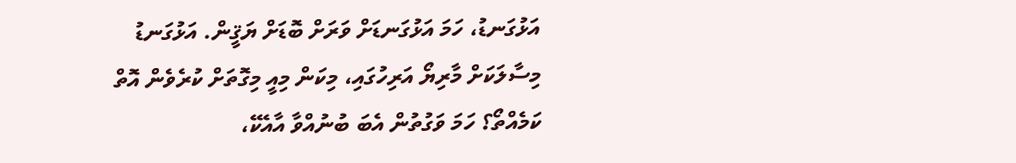އަޅުގަނޑު، ހަމަ އަޅުގަނޑަށް ވަރަށް ބޮޑަށް ޔަޤީން. އަޅުގަނޑު މިސާލަކަށް މާރިޔޯ އަރިހުގައި، މިކަން މިއީ މިގޮތަށް ކުރެވެން އޮތް ކަމެއްތޯ؟ ހަމަ ވަގުތުން އެބަ ބުނުއްވާ އާއެކޭ،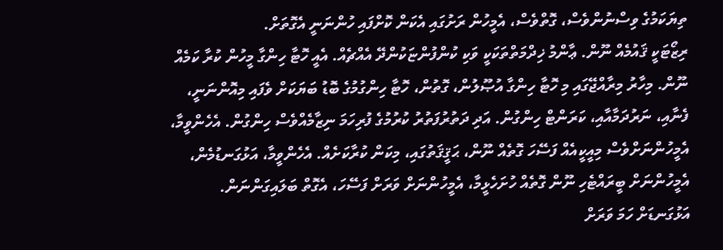ތިޔަކަމުގެ ވިސްނުންވެސް، ގޮތްވެސް، އެމީހުން ރަށުގައި އެކަން ކޮށްފައި ހުންނަނީ އެގޮތަށް.
ރިޒޯޓަކީ ޤައުމެއް ނޫން. ޢާންމު ޚިދްމަތްތަކަކީ ވަކި ކުންފުންޏަކުންދޭ އެއްޗެއް. އެއީ ހޮޓާ ހިންގާ މީހުން ކުރާ ކަމެއް ނޫން. މިހާރު މިރާއްޖޭގައި މި ހޮޓާ ހިންގާ އުޞޫލުން، ގޮތުން، ހޮޓާ ހިންގުމުގެ ބޮޑު ބަޔަކަށް ވެފައި މިއޮންނަނީ، ފެނާއި، ނަރުދަމާއާއި، ކަރަންޓް ހިންގުން. އަދި ދަތުރުފަތުރު ކުރުމުގެ ފުރިހަމަ ނިޒާމެއްވެސް ހިންގުން. އެހެންވީމާ، އެމީހުންނަށްވެސް މިއީކީއެއް ފަސޭހަ ގޮތެއް ނޫން، ޙަޤީޤަތުގައި، މިކަން ކުރާކަށެއް. އެހެންވީމާ، އަޅުގަނޑުމެން، އެމީހުންނަށް ބީރައްޓެހި ނޫން ގޮތެއް ހުށަހެޅީމާ، އެމީހުންނަށް ވަރަށް ފަސޭހަ، އެގޮތް ބަލައިގަންނަން. އަޅުގަނޑަށް ހަމަ ވަރަށް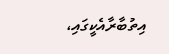އިތުބާރާއެކީގައި،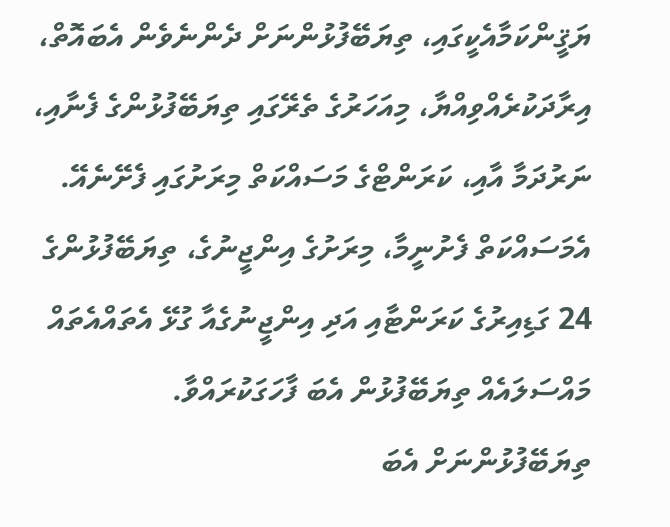ޔަޤީންކަމާއެކީގައި، ތިޔަބޭފުޅުންނަށް ދެންނެވެން އެބައޮތް، އިރާދަކުރެއްވިއްޔާ، މިއަހަރުގެ ތެރޭގައި ތިޔަބޭފުޅުންގެ ފެނާއި، ނަރުދަމާ އާއި، ކަރަންޓްގެ މަސައްކަތް މިރަށުގައި ފެށޭނެއޭ. އެމަސައްކަތް ފެށުނީމާ، މިރަށުގެ އިންޖީނުގެ، ތިޔަބޭފުޅުންގެ 24 ގަޑިއިރުގެ ކަރަންޓާއި އަދި އިންޖީނުގެއާ ގުޅޭ އެތައްއެތައް މައްސަލައެއް ތިޔަބޭފުޅުން އެބަ ފާހަގަކުރައްވާ. ތިޔަބޭފުޅުންނަށް އެބަ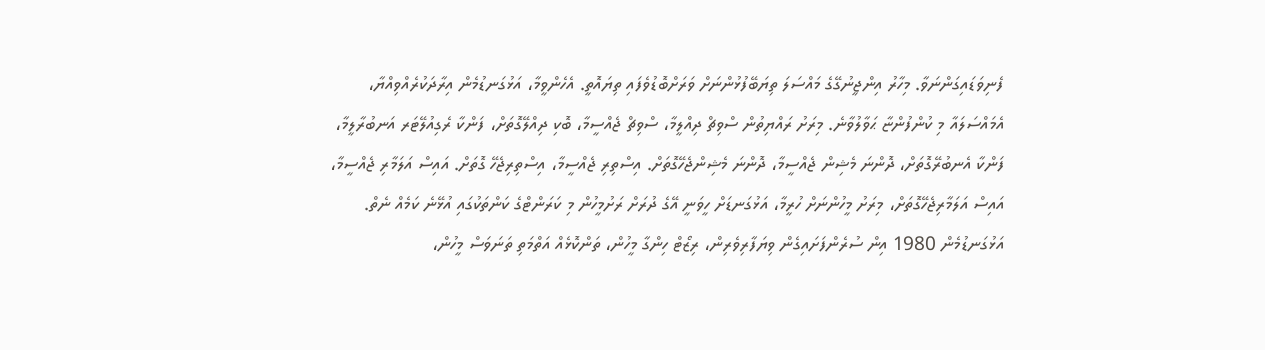ފެނިވަޑައިގަންނަވާ. މިހާރު އިންޖީނުގޭގެ މައްސަލަ ތިޔަބޭފުޅުންނަށް ވަރަށްބޮޑުވެފައި ތިޔައޮތީ. އެހެންވީމާ، އަޅުގަނޑުމެން އިރާދަކުރެއްވިއްޔާ، އެމައްސަލައާ މި ކުންފުންޏާ ޙަވާލުވާނެ. މިރަށު ރައްޔިތުން ސްވިޗް ދިއްލީމާ، ސްވިޗް ޖެއްސީމާ، ބޮކި ދިއްލޭގޮތަށް، ފަންކާ ރެގިއުލޭޓަރ އަނބުރާލީމާ، ފަންކާ އެނބުރޭގޮތަށް، ދޮންނަ މެޝިން ޖެއްސީމާ، ދޮންނަ މެޝިންޖެހޭގޮތަށް. އިސްތިރި ޖެއްސީމާ، އިސްތިރިޖެހޭ ގޮތަށް. އައިސް އަލަމާރި ޖެއްސީމާ، އައިސް އަލަމާރިޖެހޭގޮތަށް، މިރަށު މީހުންނަށް ހުރީމާ، އަޅުގަނޑަށް ހީވަނީ އޭގެ ދުރަށް ރަށުމީހުން މި ކަރަންޓްގެ ކަންތަކުގައި އުޅޭނެ ކަމެއް ނެތް.
އަޅުގަނޑުމެން 1980 އިން ސުރެންފަށައިގެން ވިޔަފާރިވެރިން، ރިޒޯޓް ހިންގާ މީހުން، ތަންކޮޅެއް އަތްމަތި ތަނަވަސް މީހުން،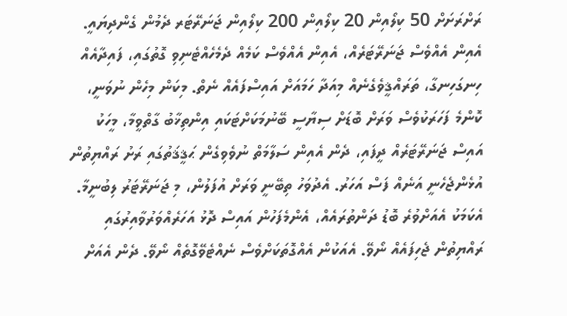ރަށްރަށަށް 50 ކިލޯއިން 20 ކިލޯއިން 200 ކިލޯއިން ޖަނަރޭޓަރ ދެމުން ގެންދިޔައީ. އެއިން އެއްވެސް ޖަނަރޭޓަރެއް، އެއިން އެއްވެސް ކަމެއް ދެމެހެއްޓެނިވި ގޮތުގައި، ފައިދާއެއް ހިނގަހިނގާ، ތަރައްޤީވެގެނެއް މިއަދާ ހަމައަށް އައިސްފައެއް ނެތް. މިކަން މިހެން ނުވަނީ، ކޮންމެ ފަހަރަކުވެސް ވަރަށް ބޮޑަށް ސިޔާސީ ބޭނުމަކަށްޓަކައި އިންތިޚާބު ގާތްވީމާ، މީހަކު އައިސް ޖަނަރޭޓަރެއް ދީފައި، ދެން އެއިން ސަލާމަތް ނުވެވިގެން ޙަޤީޤަތުގައި ރަށު ރައްޔިތުން އުޅެންޖެހެނީ އަނެއް ފަސް އަހަރު. އެދުވަހު ތިބޭނީ ވަރަށް އުފަލުން، މި ޖަނަރޭޓަރު ލިބުނީމާ. އެކަމަކު އެއަށްވުރެ ބޮޑު ދަންތުރައެއް، އެންމެފަހުން އައިސް ދޮޅު އަހަރެއްވަރުވާއިރުގައި ރައްޔިތުން ޖެހިފައެއް ނޯވޭ. އެއަކުން އެއްގޮތަކަށްވެސް ނެއްޓެވޭގޮތެއް ނޯވޭ. ދެން އެއަށް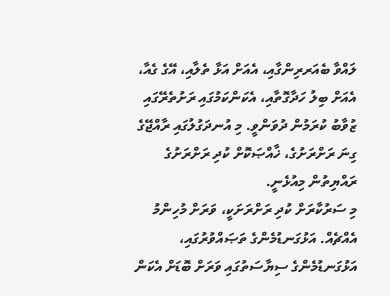ލައްވާ ބެއަރރިންގާއި، އެއަށް އަޅާ ތެލާއި، އޭގެ ގެއާ، އެއަށް ބިލު ހަދާގޮތާއި، އެކަންކަމުގައި ރަށުތެރޭގައި ޒުވާބު ކުރަމުން ދުވަންވީ. މި އުނދަގުލުގައި ރާއްޖޭގެ ގިނަ ރަށްރަށުގެ، ޚާއްޞަކޮށް ކުދި ރަށްރަށުގެ ރައްޔިތުން މިއުޅެނީ.
މި ސަރުކާރަށް ކުދި ރަށްރަށަކީ، ވަރަށް މުހިންމު އެއްޗެއް. އަޅުގަނޑުމެންގެ ތަޞައްވުރުގައި، އަޅުގަނޑުމެންގެ ސިޔާސަތުގައި ވަރަށް ބޮޑަށް އެކަން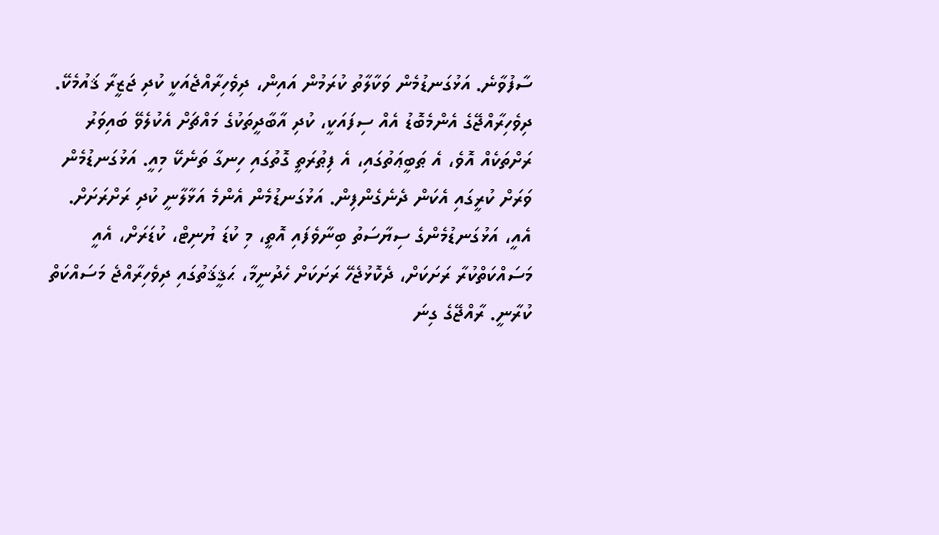ސާފުވާނެ. އަޅުގަނޑުމެން ވަކާލާތު ކުރަމުން އައިން، ދިވެހިރާއްޖެއަކީ ކުދި ޖަޒީރާ ޤައުމެކޭ. ދިވެހިރާއްޖޭގެ އެންމެބޮޑު އެއް ސިފައަކީ، ކުދި އާބާދީތަކުގެ މައްޗަށް އެކުލެވޭ ބައިވަރު ރަށްތަކެއް އޮވެ، އެ ޠަބީޢަތުގައި، އެ ފިޠުރަތީ ގޮތުގައި ހިނގާ ތަނެކޭ މިއީ. އަޅުގަނޑުމެން ވަރަށް ކުރީގައި އެކަން ދެނެގެންފިން. އަޅުގަނޑުމެން އެންމެ އަޅާލާނީ ކުދި ރަށްރަށަށް. އެއީ، އަޅުގަނޑުމެންގެ ސިޔާސަތު ބިނާވެފައި އޮތީ، މި ކުޑަ ޔުނިޓް، ކުޑަރަށް، އެއީ މަސައްކަތްކުރާ ރަށަކަށް، ދެކޮޅުޖެހޭ ރަށަކަށް ހެދުނީމާ، ޙަޤީޤަތުގައި ދިވެހިރާއްޖެ މަސައްކަތް ކުރާނީ. ރާއްޖޭގެ ގިނަ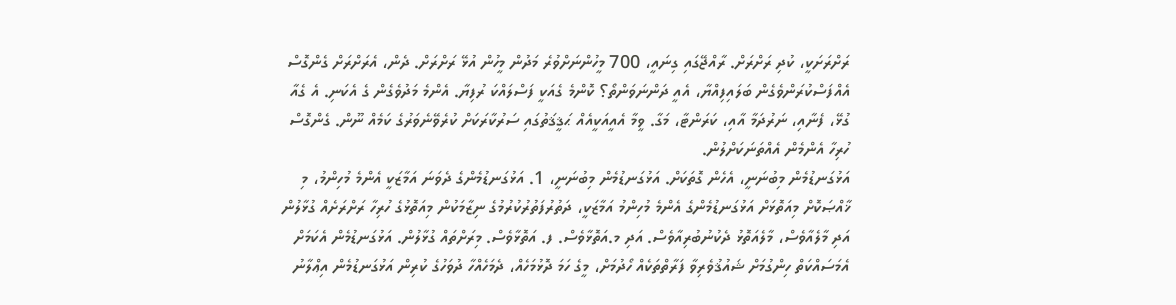ރަށްރަށަކީ، ކުދި ރަށްރަށް. ރާއްޖޭގައި ގިނައީ، 700 މީހުންނަށްވުރެ މަދުން މީހުން އުޅޭ ރަށްރަށް. ދެން، އެރަށްރަށް ގެންގޮސް އެއްފަސްކުރަންވެގެން ބަލައިފިއްޔާ، އެއީ ދަންނަވަންތޯ؟ ކޮންމެ ގެއަކީ ފަސްލައްކަ ރުފިޔާ. އެންމެ މަދުވެގެން ގެ އެކަނި. އެ ގެއާ ގުޅޭ، ފެނާއި، ނަރުދަމާ އާއި، ކަރަންޓާ، މަގާ. ވީމާ އެއީއަކީއެއް ޙަޤީޤަތުގައި ސަރުކާރަކަށް ކުރެވޭނެވަރުގެ ކަމެއް ނޫން. ގެންގޮސް ހުރިހާ އެންމެން އެއްތަނަކަށްލުން.
އަޅުގަނޑުމެން މިބުނަނީ، އެހެން ގޮތަކަށް. އަޅުގަނޑުމެން މިބުނަނީ، 1. އަޅުގަނޑުމެންގެ ދެވަނަ އަމާޒަކީ އެންމެ މުހިންމު، މި ޚާއްޞަކޮށް މިއަތޮޅަށް އަޅުގަނޑުމެންގެ އެންމެ މުހިންމު އަމާޒަކީ، ދަތުރުފަތުރުކުރުމުގެ ނިޒާމަކުން މިއަތޮޅުގެ ހުރިހާ ރަށްރަށެއް ގުޅާލުން އަދި މާލެއާވެސް، މާލެއަތޮޅު ދެކުނުބުރިއާވެސް. އަދި މ.އަތޮޅާވެސް. ފ. އަތޮޅާވެސް. މިރަށްތައް ގުޅާލުން. އަޅުގަނޑުމެން އެކަމަށް އެމަސައްކަތް ހިންގުމަށް ޝައުޤުވެރިވާ ފަރާތްތަކެއް ހޯދުމަށް، މީގެ ހަމަ ދޮޅުމަހެއް، ދެމަހެއްހާ ދުވަހުގެ ކުރިން އަޅުގަނޑުމެން އިޢްލާނު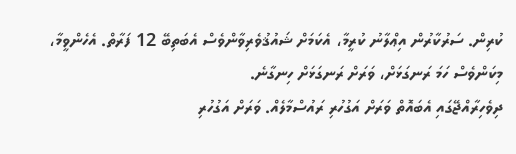ކުރިން. ސަރުކާރުން އިޢްލާނު ކުރީމާ، އެކަމަށް ޝައުޤުވެރިވާންވެސް އެބަތިބޭ 12 ފަރާތް. އެހެންވީމާ، މިކަންވެސް ހަމަ ރަނގަޅަށް، ވަރަށް ރަނގަޅަށް ހިނގާނެ.
ދިވެހިރާއްޖޭގައި އެބައޮތް ވަރަށް އަގުހުރި ރައުސްމާލެއް. ވަރަށް އަގުހުރި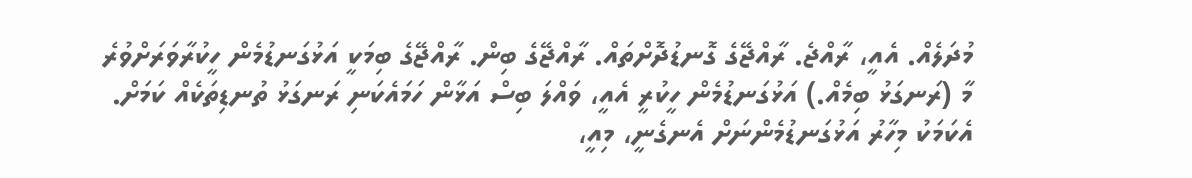މުދަލެއް. އެއީ، ރާއްޖެ. ރާއްޖޭގެ ގޮނޑުދޮށްތައް. ރާއްޖޭގެ ބިން. ރާއްޖޭގެ ބިމަކީ އަޅުގަނޑުމެން ހީކުރާވަރަށްވުރެ މާ (ރަނގަޅު ބިމެއް.) އަޅުގަނޑުމެން ހީކުރީ އެއީ، ވައްލަ ބިސް އަޅާން ހަމައެކަނި ރަނގަޅު ތުނޑިތަކެއް ކަމަށް. އެކަމަކު މިހާރު އަޅުގަނޑުމެންނަށް އެނގެނީ، މިއީ،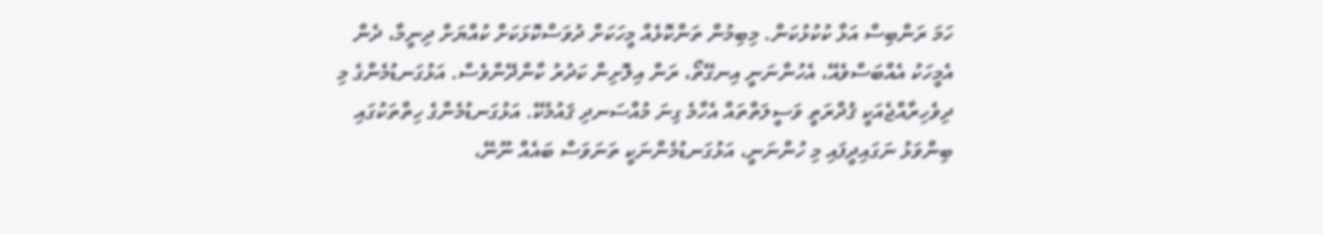ހަމަ ރަންބިސް އަޅާ ކުކުޅުކަން. މިބިމުން ތަންކޮޅެއް މީހަކަށް ދުވަސްކޮޅަކަށް ކުއްޔަށް ދިނީމާ، ދެން އެމީހަކު އެއްބަސްވެއޭ، އެހުންނަނީ އިނގޭތޯ، ރަން އިލޮށިން ކަދުރު ކާންދޭންވެސް. އަޅުގަނޑުމެންގެ މި ދިވެހިރާއްޖެއަކީ ޤުދްރަތީ ވަސީލަތްތައް އެހާމެ ގިނަ މުއްސަނދި ޤައުމެކޭ. އަޅުގަނޑުމެންގެ ހިތްތަކުގައި ބިންވަޅު ނަގައިދީފައި މި ހުންނަނީ، އަޅުގަނޑުމެންނަކީ ތަނަވަސް ބައެއް ނޫނޭ،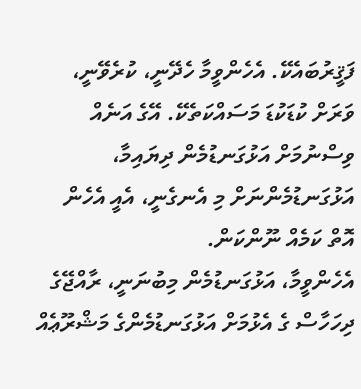ފަޤީރުބައެކޭ. އެހެންވީމާ ހެދޭނީ، ކުރެވޭނީ، ވަރަށް ކުޑަކުޑަ މަސައްކަތެކޭ. އޭގެ އަނެއް ވިސްނުމަށް އަޅުގަނޑުމެން ދިޔައިމާ، އަޅުގަނޑުމެންނަށް މި އެނގެނީ، އެއީ އެހެން އޮތް ކަމެއް ނޫންކަން.
އެހެންވީމާ، އަޅުގަނޑުމެން މިބުނަނީ، ރާއްޖޭގެ ދިހަހާސް ގެ އެޅުމަށް އަޅުގަނޑުމެންގެ މަޝްރޫޢެއް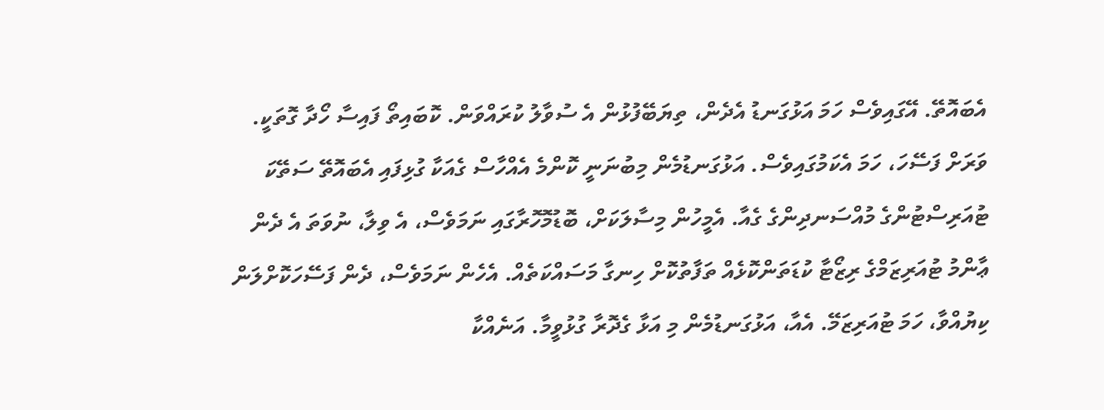އެބައޮތޭ. އޭގައިވެސް ހަމަ އަޅުގަނޑު އެދެން، ތިޔަބޭފުޅުން އެ ސުވާލު ކުރައްވަން. ކޮބައިތޯ ފައިސާ ހޯދާ ގޮތަކީ. ވަރަށް ފަސޭހަ، ހަމަ އެކަމުގައިވެސް. އަޅުގަނޑުމެން މިބުނަނީ ކޮންމެ އެއްހާސް ގެއަކާ ގުޅިފައި އެބައޮތޭ ސަތޭކަ ޓުއަރިސްޓުންގެ މުއްސަނދިންގެ ގެއާ. އެމީހުން މިސާލަކަށް، ބޮޑުމޮހޮރާގައި ނަމަވެސް، އެ ވިލާ، ނުވަތަ އެ ދެން ޢާންމު ޓުއަރިޒަމްގެ ރިޒޯޓާ ކުޑަތަންކޮޅެއް ތަފާތުކޮށް ހިނގާ މަސައްކަތެއް. އެހެން ނަމަވެސް، ދެން ފަސޭހަކޮށްލަން ކިޔުއްވާ، ހަމަ ޓުއަރިޒަމޭ. އެއާ، އަޅުގަނޑުމެން މި އަޅާ ގެދޮރާ ގުޅުވީމާ. އަނެއްކާ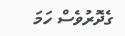ގެދޮރުވެސް ހަމަ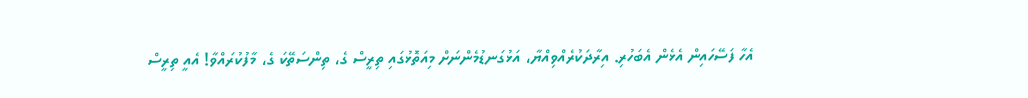އެހާ ފަސޭހައިން އެޅެން އެބަހުރި. އިރާދަކުރެއްވިއްޔާ، އަޅުގަނޑުމެންނަށް މިއަތޮޅުގައި ތިރީސް ގެ، ތިންސަތޭކަ ގެ، މާފުކުރައްވާ! އެއީ ތިރީސް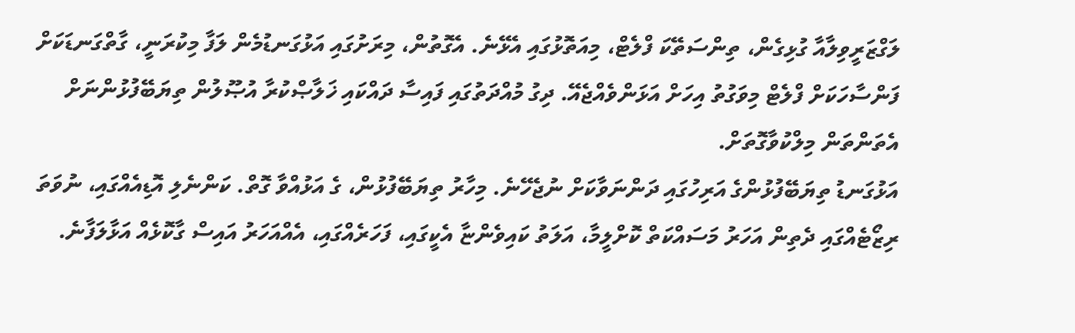ލަގްޒަރީވިލާއާ ގުޅިގެން، ތިންސަތޭކަ ފްލެޓް، މިއަތޮޅުގައި އެޅޭނެ. އެގޮތުން، މިރަށުގައި އަޅުގަނޑުމެން ލަފާ މިކުރަނީ، ގާތްގަނޑަކަށް ފަންސާހަކަށް ފްލެޓް މިވަގުތު އިހަށް އަޅަންވެއްޖެއޭ. ދިގު މުއްދަތުގައި ފައިސާ ދައްކައި ޚަލާޞްކުރާ އުޞޫލުން ތިޔަބޭފުޅުންނަށް އެތަންތަން މިލްކުވާގޮތަށް.
އަޅުގަނޑު ތިޔަބޭފުޅުންގެ އަރިހުގައި ދަންނަވާކަށް ނުޖެހޭނެ. މިހާރު ތިޔަބޭފުޅުން، ގެ އަޅުއްވާ ގޮތް. ކަންނެލި އޮޑިއެއްގައި، ނުވަތަ ރިޒޯޓެއްގައި ދެތިން އަހަރު މަސައްކަތް ކޮށްލީމާ، އަލަތު ކައިވެންޏާ އެކީގައި، ފަހަރެއްގައި، އެއްއަހަރު އައިސް ގާކޮޅެއް އަޅާލަފާނެ.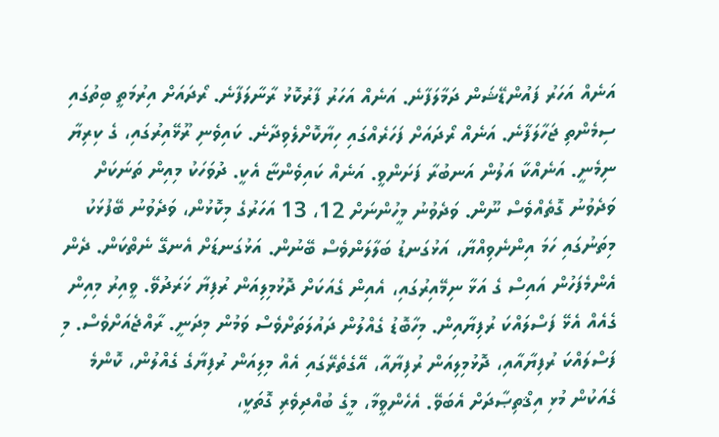އަނެއް އަހަރު ފައުންޑޭޝަން ދަމާލަފާނެ. އަނެއް އަހަރު ފާރުކޮޅު ރާނާލަފާނެ. ރޯދައަށް އިރުމަތީ ބިތުގައި ސިމެންތި ޖަހާލަފާނެ. އަނެއް ރޯދައަށް ފަހަރެއްގައި ހިޔާކޮށްލެވިދާނެ. ކައިވެނި ރޫޅޭއިރުގައި، ގެ ކިރިޔާ ނިމެނީ. އަނެއްކާ އަލުން އަނބުރާ ފަށަންވީ. އަނެއް ކައިވެންޏާ އެކީ. ދުވަހަކު މިއިން ތަނަކަށް ވަދެވުނު ގޮތެއްވެސް ނޫން. ވަދެވުނު މީހުންނަށް 12، 13 އަހަރުގެ މިކޮޅުން، ވަދެވުނު ބޭފުޅަކު މިތަނުގައި ހަމަ އިންނެވިއްޔާ، އަޅުގަނޑު ބަލާލަންވެސް ބޭނުން. އަޅުގަނޑަށް އެނގޭ ނެތްކަން. ދެން އެންމެފަހުން އައިސް ގެ އަޅާ ނިމޭއިރުގައި، އެއިން ގެއަކަށް ދޮޅުމިލިއަން ރުފިޔާ ޚަރަދުވޭ. ވީއިރު މިއިން ގެއެއް އެޅޭ ފަސްލައްކަ ރުފިޔާއިން. މިހާބޮޑު ގެއްލުން ދައުލަތަށްވެސް ވަމުން މިދަނީ. ރާއްޖެއަށްވެސް. މި ފަސްލައްކަ ރުފިޔާއާއި، ދޮޅުމިލިއަން ރުފިޔާއާ، އޭގެތެރޭގައި އެއް މިލިއަން ރުފިޔާގެ ގެއްލުން، ކޮންމެ ގެއަކުން މުޅި އިޤްތިޞާދަށް އެބަވޭ. އެހެންވީމާ، މީގެ ބުއްދިވެރި ގޮތަކީ،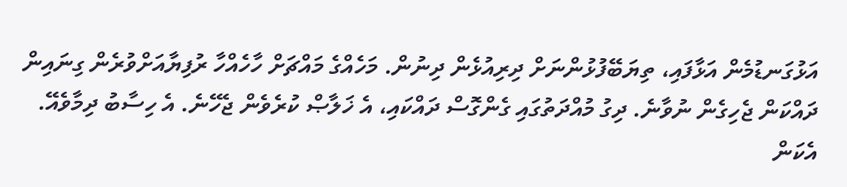އަޅުގަނޑުމެން އަޅާފައި، ތިޔަބޭފުޅުންނަށް ދިރިއުޅެން ދިނުން. މަހެއްގެ މައްޗަށް ހާހެއްހާ ރުފިޔާއަށްވުރެން ގިނައިން ދައްކަން ޖެހިގެން ނުވާނެ. ދިގު މުއްދަތުގައި ގެންގޮސް ދައްކައި، އެ ޚަލާޞް ކުރެވެން ޖެހޭނެ. އެ ހިސާބު ދިމާވެއޭ. އެކަން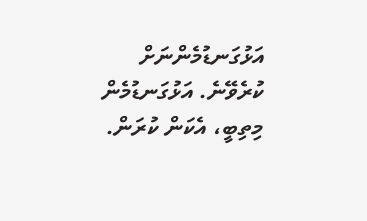އަޅުގަނޑުމެންނަށް ކުރެވޭނެ. އަޅުގަނޑުމެން މިތިބީ، އެކަން ކުރަން.